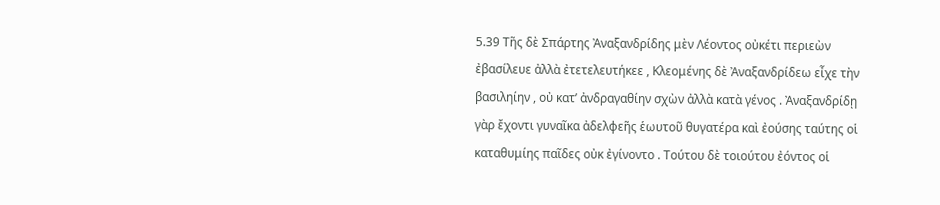5.39 Τῆς δὲ Σπάρτης Ἀναξανδρίδης μὲν Λέοντος οὐκέτι περιεὼν ἐβασίλευε ἀλλὰ ἐτετελευτήκεε , Κλεομένης δὲ Ἀναξανδρίδεω εἶχε τὴν βασιληίην , οὐ κατ’ ἀνδραγαθίην σχὼν ἀλλὰ κατὰ γένος . Ἀναξανδρίδῃ γὰρ ἔχοντι γυναῖκα ἀδελφεῆς ἑωυτοῦ θυγατέρα καὶ ἐούσης ταύτης οἱ καταθυμίης παῖδες οὐκ ἐγίνοντο . Τούτου δὲ τοιούτου ἐόντος οἱ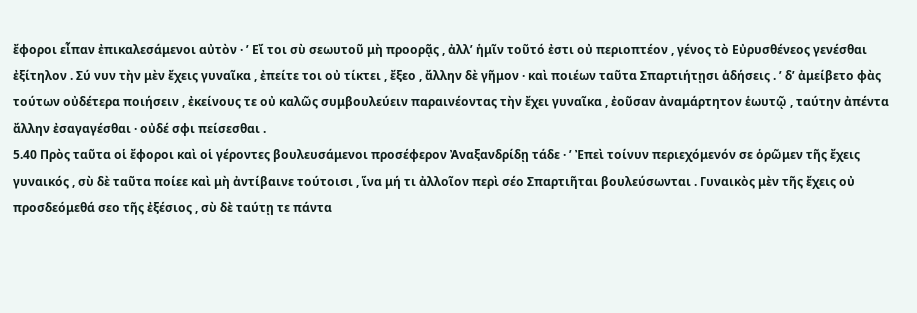ἔφοροι εἶπαν ἐπικαλεσάμενοι αὐτὸν · ʹ Εἴ τοι σὺ σεωυτοῦ μὴ προορᾷς , ἀλλ’ ἡμῖν τοῦτό ἐστι οὐ περιοπτέον , γένος τὸ Εὐρυσθένεος γενέσθαι ἐξίτηλον . Σύ νυν τὴν μὲν ἔχεις γυναῖκα , ἐπείτε τοι οὐ τίκτει , ἔξεο , ἄλλην δὲ γῆμον · καὶ ποιέων ταῦτα Σπαρτιήτῃσι ἁδήσεις . ʹ δ’ ἀμείβετο φὰς τούτων οὐδέτερα ποιήσειν , ἐκείνους τε οὐ καλῶς συμβουλεύειν παραινέοντας τὴν ἔχει γυναῖκα , ἐοῦσαν ἀναμάρτητον ἑωυτῷ , ταύτην ἀπέντα ἄλλην ἐσαγαγέσθαι · οὐδέ σφι πείσεσθαι .
5.40 Πρὸς ταῦτα οἱ ἔφοροι καὶ οἱ γέροντες βουλευσάμενοι προσέφερον Ἀναξανδρίδῃ τάδε · ʹ Ἐπεὶ τοίνυν περιεχόμενόν σε ὁρῶμεν τῆς ἔχεις γυναικός , σὺ δὲ ταῦτα ποίεε καὶ μὴ ἀντίβαινε τούτοισι , ἵνα μή τι ἀλλοῖον περὶ σέο Σπαρτιῆται βουλεύσωνται . Γυναικὸς μὲν τῆς ἔχεις οὐ προσδεόμεθά σεο τῆς ἐξέσιος , σὺ δὲ ταύτῃ τε πάντα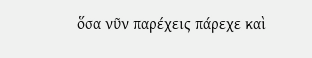ὅσα νῦν παρέχεις πάρεχε καὶ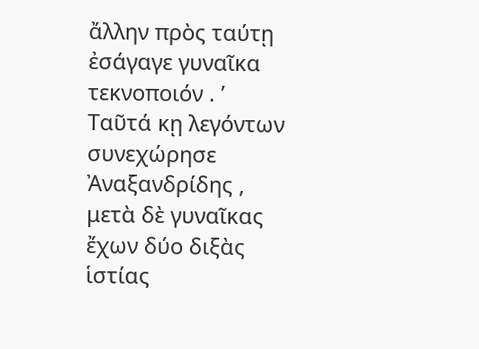ἄλλην πρὸς ταύτῃ ἐσάγαγε γυναῖκα τεκνοποιόν . ʹ Ταῦτά κῃ λεγόντων συνεχώρησε Ἀναξανδρίδης , μετὰ δὲ γυναῖκας ἔχων δύο διξὰς ἱστίας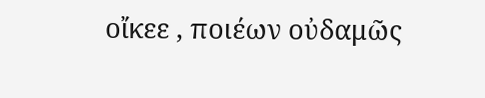οἴκεε , ποιέων οὐδαμῶς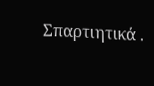Σπαρτιητικά .